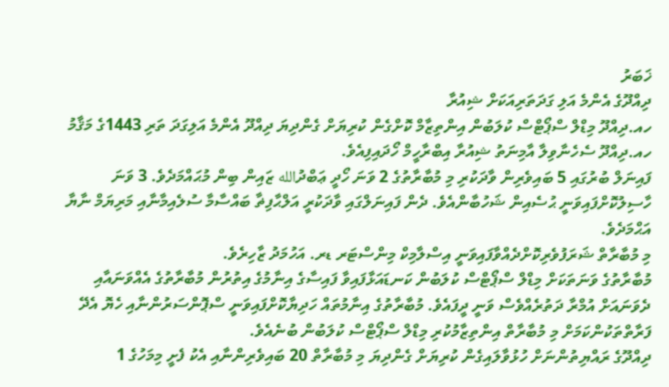ޚަބަރު
ދިއްދޫގެ އެންމެ އަލި ގަދަތަރިއަކަށް ޝިއުރާ
ހއ.ދިއްދޫ މިޑްލް ސްޕޯޓްސް ކުލަބުން އިންތިޒާމް ކޮށްގެން ކުރިޔަށް ގެންދިޔަ ދިއްދޫ އެންމެ އަލިގަދަ ތަރި 1443ގެ މަޤާމު ހއ.ދިއްދޫ ސެހެނާވިލާ އާމިނަތު ޝިއުރާ އިބްރާހީމް ހޯދައިފިއެވެ.
ފައިނަލް ބުރުގައި 5 ބައިވެރިން ވާދަކުރި މި މުބާރާތުގެ 2 ވަނަ ހޯދީ ޢަބްދުالله ޒައިން ބިން މުޙައްމަދެވެ. 3 ވަނަ ހާސިލުކޮށްފައިވަނީ ޙުސެއިން ޝަހުބާންއެވެ. ދެން ފައިނަލްގައި ވާދަކުރީ އަލްޙާފިޡާ ބައްސާމާ ސުލެއިމާނާއި މަރިޔަމް ނާޔާ އަޙްމަދެވެ.
މި މުބާރާތް ޝަރަފުވެރިކޮށްދެއްވާފައިވަނީ އިސްލާމިކް މިންސްޓަރ ޑރ. އަހުމަދު ޒާހިރެވެ.
މުބާރާތުގެ ވަނަތަކަށް މިޑްލް ސްޕޯޓްސް ކުލަބުން ކަނޑައަޅާފައިވާ ފައިސާގެ އިނާމުގެ އިތުރުން މުބާރާތުގެ އެއްވަނައާއި ދެވަނައަށް އުމްރާ ދަތުރެއްވެސް ވަނީ ދީފައެވެ. މުބާރާތުގެ އިނާމުތައް ހަދިޔާކޮށްފައިވަނީ ސްޕޮންސަރުންނާއި ހެޔޮ އެދޭ ފަރާތްތަކުންކަމަށް މި މުބާރާތް އިންތިޒާމުކުރި މިޑްލް ސްޕޯޓްސް ކުލަބުން ބުނެއެވެ.
ދިއްދޫގެ ރައްޔިތުންނަށް ހުޅުވާލައިގެން ކުރިޔަށް ގެންދިޔަ މި މުބާރާތް 20 ބައިވެރިންނާއި އެކު ފެށީ މިމަހުގެ 1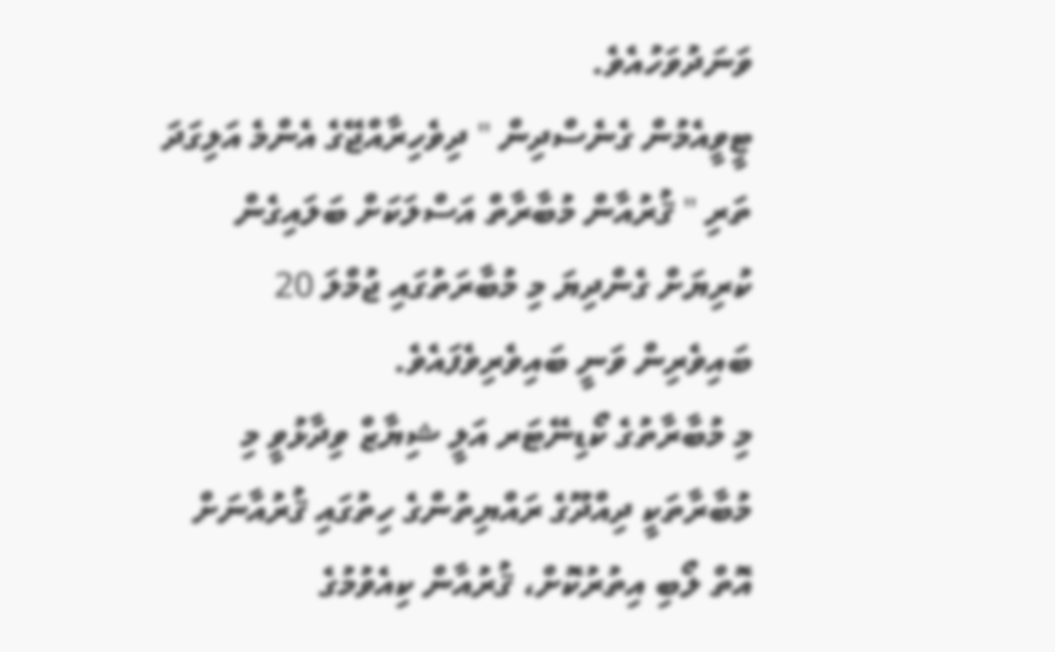ވަނަދުވަހުއެވެ.
ޓީވީއެމުން ގެނެސްދިން " ދިވެހިރާއްޖޭގެ އެންމެ އަލިގަދަ ތަރި " ޤުރުއާން މުބާރާތް އަސްލަކަށް ބަލައިގެން ކުރިޔަށް ގެންދިޔަ މި މުބާރަތުގައި ޖުމްލަ 20 ބައިވެރިން ވަނީ ބައިވެރިވެފައެވެ.
މި މުބާރާތުގެ ކޯޑިނޭޓަރ އަލީ ޝިޔާޒް ވިދާޅުވީ މި މުބާރާތަކީ ދިއްދޫގެ ރައްޔިތުންގެ ހިތުގައި ޤުރުއާނަށް އޮތް ލޯބި އިތުރުކޮށް، ޤުރުއާން ކިއެވުމުގެ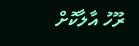ރޫހު އާލާކޮށް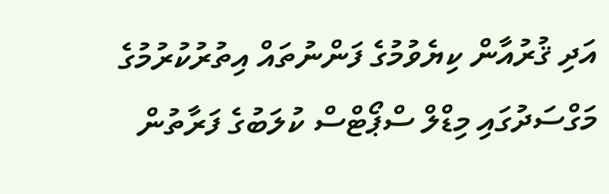އަދި ޤުރުއާން ކިޔެވުމުގެ ފަންނުތައް އިތުރުކުރުމުގެ މަގްސަދުގައި މިޑްލް ސްޕޯޓްސް ކުލަބުގެ ފަރާތުން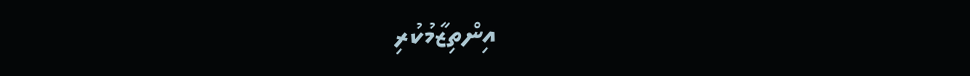އިންތިޒާމުކުރި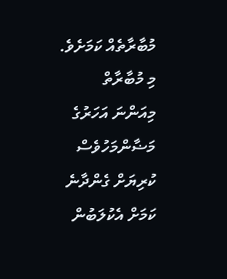މުބާރާތެއް ކަމަށެވެ. މި މުބާރާތް މިއަންނަ އަހަރުގެ މަޟާންމަހުވެސް ކުރިޔަށް ގެންދާނެ ކަމަށް އެކުލަބުން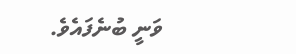ވަނީ ބުނެފައެވެ.